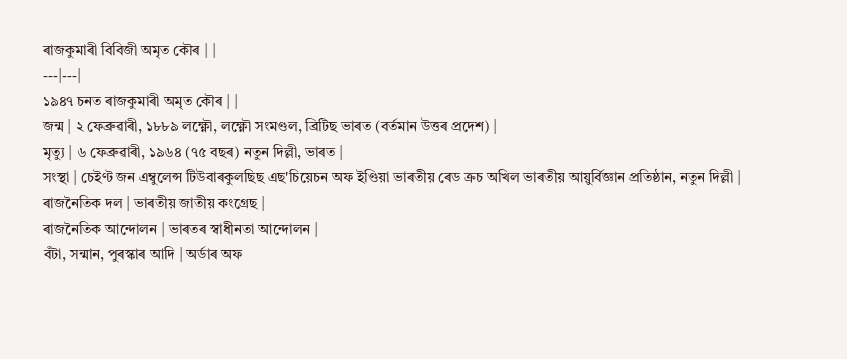ৰাজকুমাৰী বিবিজী অমৃত কৌৰ | |
---|---|
১৯৪৭ চনত ৰাজকুমাৰী অমৃত কৌৰ | |
জন্ম | ২ ফেব্ৰুৱাৰী, ১৮৮৯ লক্ষ্ণৌ, লক্ষ্ণৌ সংমণ্ডল, ব্ৰিটিছ ভাৰত (বৰ্তমান উত্তৰ প্ৰদেশ) |
মৃত্যু | ৬ ফেব্ৰুৱাৰী, ১৯৬৪ (৭৫ বছৰ) নতুন দিল্লী, ভাৰত |
সংস্থা | চেইণ্ট জন এম্বুলেন্স টিউবাৰকুলছিছ এছ'চিয়েচন অফ ইণ্ডিয়া ভাৰতীয় ৰেড ক্ৰচ অখিল ভাৰতীয় আয়ুৰ্বিজ্ঞান প্ৰতিষ্ঠান, নতুন দিল্লী |
ৰাজনৈতিক দল | ভাৰতীয় জাতীয় কংগ্ৰেছ |
ৰাজনৈতিক আন্দোলন | ভাৰতৰ স্বাধীনতা আন্দোলন |
বঁটা, সন্মান, পুৰস্কাৰ আদি | অৰ্ডাৰ অফ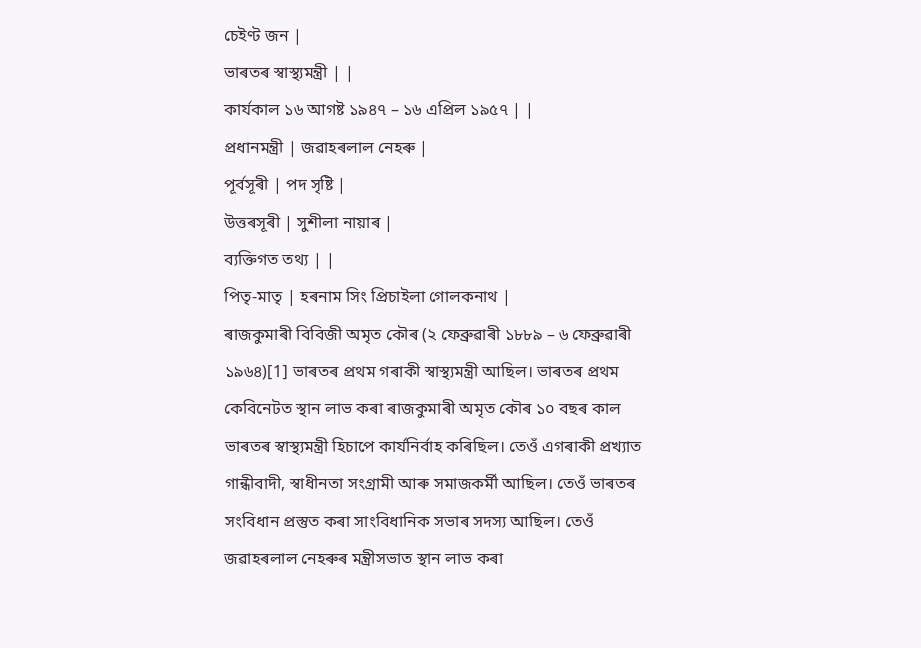চেইণ্ট জন |
ভাৰতৰ স্বাস্থ্যমন্ত্ৰী | |
কাৰ্যকাল ১৬ আগষ্ট ১৯৪৭ – ১৬ এপ্ৰিল ১৯৫৭ | |
প্ৰধানমন্ত্ৰী | জৱাহৰলাল নেহৰু |
পূৰ্বসূৰী | পদ সৃষ্টি |
উত্তৰসূৰী | সুশীলা নায়াৰ |
ব্যক্তিগত তথ্য | |
পিতৃ-মাতৃ | হৰনাম সিং প্ৰিচাইলা গোলকনাথ |
ৰাজকুমাৰী বিবিজী অমৃত কৌৰ (২ ফেব্ৰুৱাৰী ১৮৮৯ – ৬ ফেব্ৰুৱাৰী ১৯৬৪)[1] ভাৰতৰ প্ৰথম গৰাকী স্বাস্থ্যমন্ত্ৰী আছিল। ভাৰতৰ প্ৰথম কেবিনেটত স্থান লাভ কৰা ৰাজকুমাৰী অমৃত কৌৰ ১০ বছৰ কাল ভাৰতৰ স্বাস্থ্যমন্ত্ৰী হিচাপে কাৰ্যনিৰ্বাহ কৰিছিল। তেওঁ এগৰাকী প্ৰখ্যাত গান্ধীবাদী, স্বাধীনতা সংগ্ৰামী আৰু সমাজকৰ্মী আছিল। তেওঁ ভাৰতৰ সংবিধান প্ৰস্তুত কৰা সাংবিধানিক সভাৰ সদস্য আছিল। তেওঁ জৱাহৰলাল নেহৰুৰ মন্ত্ৰীসভাত স্থান লাভ কৰা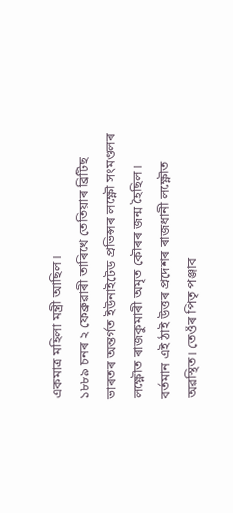একমাত্ৰ মহিলা মন্ত্ৰী আছিল।
১৮৮৯ চনৰ ২ ফেব্ৰুৱাৰী তাৰিখে তেতিয়াৰ ব্ৰিটিছ ভাৰতৰ অন্তৰ্গত ইউনাইটেড প্ৰভিন্সৰ লক্ষ্ণৌ সংমণ্ডলৰ লক্ষ্ণৌত ৰাজকুমাৰী অমৃত কৌৰৰ জন্ম হৈছিল। বৰ্তমান এই ঠাই উত্তৰ প্ৰদেশৰ ৰাজধানী লক্ষ্ণৌত অৱস্থিত। তেওঁৰ পিতৃ পঞ্জাব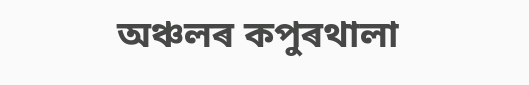অঞ্চলৰ কপুৰথালা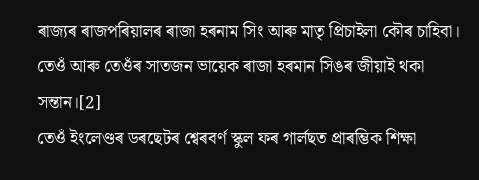ৰাজ্যৰ ৰাজপৰিয়ালৰ ৰাজা হৰনাম সিং আৰু মাতৃ প্ৰিচাইলা কৌৰ চাহিবা। তেওঁ আৰু তেওঁৰ সাতজন ভায়েক ৰাজা হৰমান সিঙৰ জীয়াই থকা সন্তান।[2]
তেওঁ ইংলেণ্ডৰ ডৰছেটৰ শ্বেৰবৰ্ণ স্কুল ফৰ গাৰ্লছত প্ৰাৰম্ভিক শিক্ষা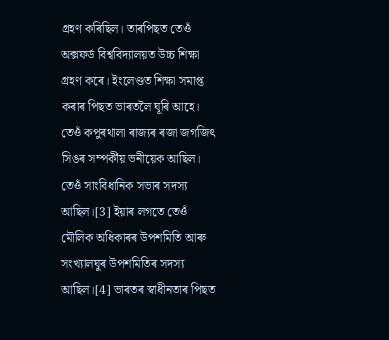গ্ৰহণ কৰিছিল। তাৰপিছত তেওঁ অক্সফৰ্ড বিশ্ববিদ্যালয়ত উচ্চ শিক্ষা গ্ৰহণ কৰে। ইংলেণ্ডত শিক্ষা সমাপ্ত কৰাৰ পিছত ভাৰতলৈ ঘূৰি আহে। তেওঁ কপুৰথালা ৰাজ্যৰ ৰজা জগজিৎ সিঙৰ সম্পৰ্কীয় ভনীয়েক আছিল।
তেওঁ সাংবিধানিক সভাৰ সদস্য আছিল।[3] ইয়াৰ লগতে তেওঁ মৌলিক অধিকাৰৰ উপশমিতি আৰু সংখ্যালঘুৰ উপশমিতিৰ সদস্য আছিল।[4] ভাৰতৰ স্বাধীনতাৰ পিছত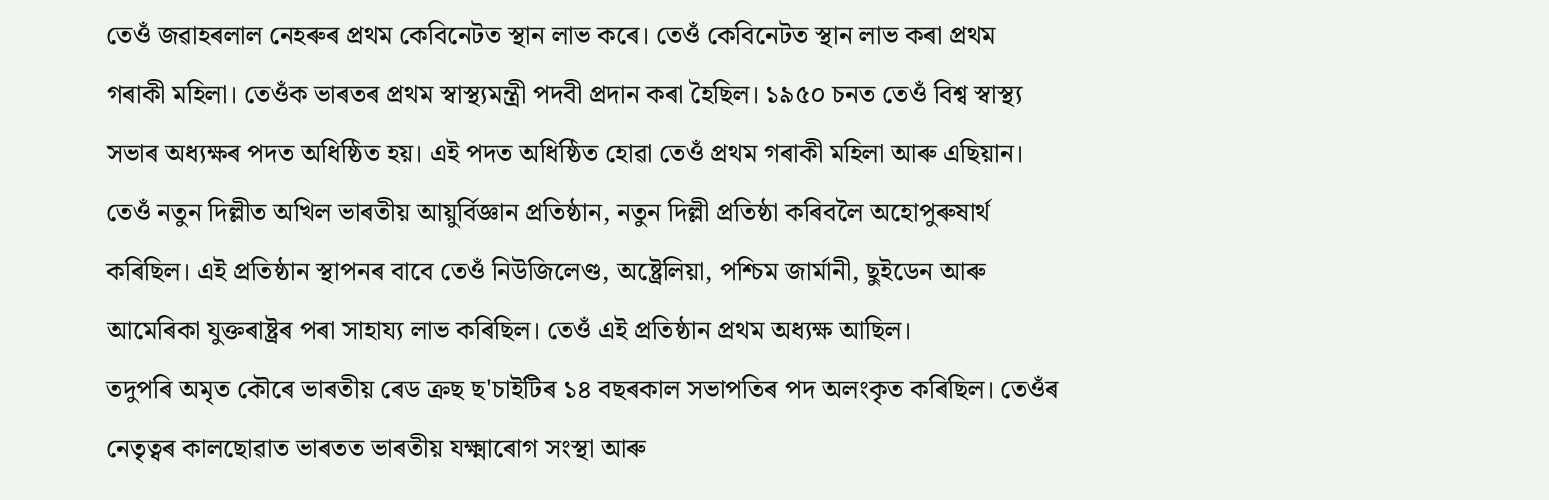তেওঁ জৱাহৰলাল নেহৰুৰ প্ৰথম কেবিনেটত স্থান লাভ কৰে। তেওঁ কেবিনেটত স্থান লাভ কৰা প্ৰথম গৰাকী মহিলা। তেওঁক ভাৰতৰ প্ৰথম স্বাস্থ্যমন্ত্ৰী পদবী প্ৰদান কৰা হৈছিল। ১৯৫০ চনত তেওঁ বিশ্ব স্বাস্থ্য সভাৰ অধ্যক্ষৰ পদত অধিষ্ঠিত হয়। এই পদত অধিষ্ঠিত হোৱা তেওঁ প্ৰথম গৰাকী মহিলা আৰু এছিয়ান।
তেওঁ নতুন দিল্লীত অখিল ভাৰতীয় আয়ুৰ্বিজ্ঞান প্ৰতিষ্ঠান, নতুন দিল্লী প্ৰতিষ্ঠা কৰিবলৈ অহোপুৰুষাৰ্থ কৰিছিল। এই প্ৰতিষ্ঠান স্থাপনৰ বাবে তেওঁ নিউজিলেণ্ড, অষ্ট্ৰেলিয়া, পশ্চিম জাৰ্মানী, ছুইডেন আৰু আমেৰিকা যুক্তৰাষ্ট্ৰৰ পৰা সাহায্য লাভ কৰিছিল। তেওঁ এই প্ৰতিষ্ঠান প্ৰথম অধ্যক্ষ আছিল।
তদুপৰি অমৃত কৌৰে ভাৰতীয় ৰেড ক্ৰছ ছ'চাইটিৰ ১৪ বছৰকাল সভাপতিৰ পদ অলংকৃত কৰিছিল। তেওঁৰ নেতৃত্বৰ কালছোৱাত ভাৰতত ভাৰতীয় যক্ষ্মাৰোগ সংস্থা আৰু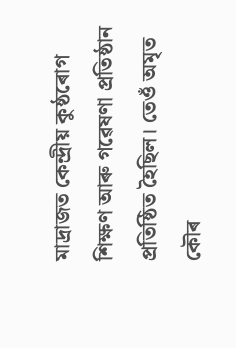মাদ্ৰাজত কেন্দ্ৰীয় কুষ্ঠৰোগ শিক্ষণ আৰু গৱেষণা প্ৰতিষ্ঠান প্ৰতিষ্ঠিত হৈছিল। তেওঁ অমৃত কৌৰ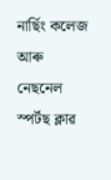নাৰ্ছিং কলেজ আৰু নেছনেল স্পৰ্টছ ক্লাৱ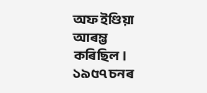অফ ইণ্ডিয়া আৰম্ভ কৰিছিল।
১৯৫৭ চনৰ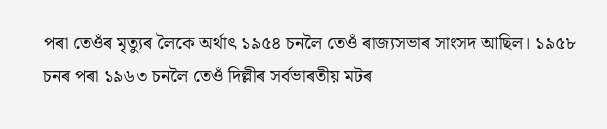পৰা তেওঁৰ মৃত্যুৰ লৈকে অৰ্থাৎ ১৯৫৪ চনলৈ তেওঁ ৰাজ্যসভাৰ সাংসদ আছিল। ১৯৫৮ চনৰ পৰা ১৯৬৩ চনলৈ তেওঁ দিল্লীৰ সৰ্বভাৰতীয় মটৰ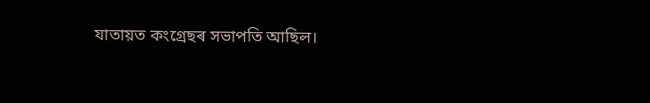যাতায়ত কংগ্ৰেছৰ সভাপতি আছিল।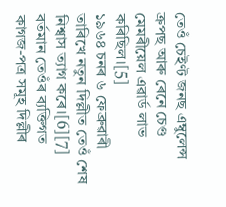তেওঁ চেইণ্ট জনছ এম্বুলেন্স ক্ৰপছ আৰু ৰেনে চেণ্ড মেমৰীয়েল এৱাৰ্ড লাভ কৰিছিল।[5]
১৯৬৪ চনৰ ৬ ফেব্ৰুৱাৰী তাৰিখে নতুন দিল্লীত তেওঁ শেষ নিশ্বাস ত্যাগ কৰে।[6][7] বৰ্তমান তেওঁৰ ব্যক্তিগত কাগজ-পত্ৰ সমূহ দিল্লীৰ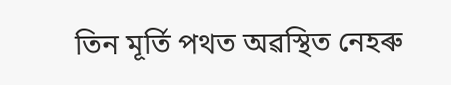তিন মূৰ্তি পথত অৱস্থিত নেহৰু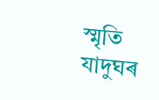স্মৃতি যাদুঘৰ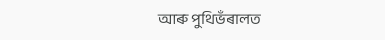আৰু পুথিভঁৰালত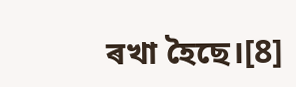ৰখা হৈছে।[8]